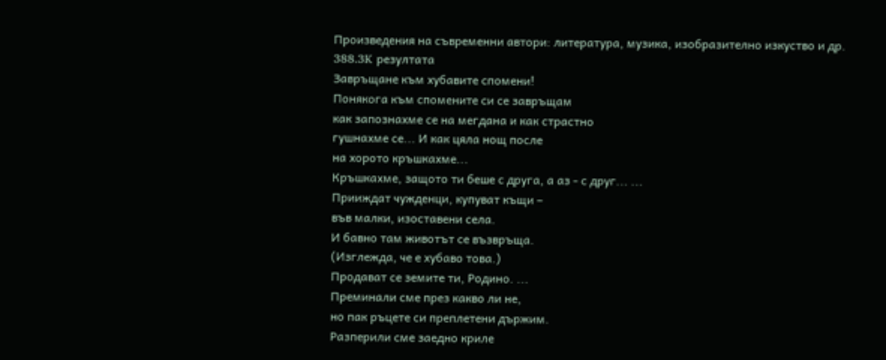Произведения на съвременни автори: литература, музика, изобразително изкуство и др.
388.3K резултата
Завръщане към хубавите спомени!
Понякога към спомените си се завръщам
как запознахме се на мегдана и как страстно
гушнахме се... И как цяла нощ после
на хорото кръшкахме...
Кръшкахме, защото ти беше с друга, а аз - с друг... ...
Прииждат чужденци, купуват къщи –
във малки, изоставени села.
И бавно там животът се възвръща.
(Изглежда, че е хубаво това.)
Продават се земите ти, Родино. ...
Преминали сме през какво ли не,
но пак ръцете си преплетени държим.
Разперили сме заедно криле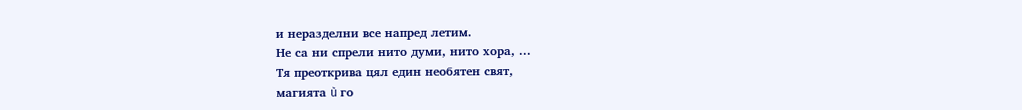и неразделни все напред летим.
Не са ни спрели нито думи, нито хора, ...
Тя преоткрива цял един необятен свят,
магията ù го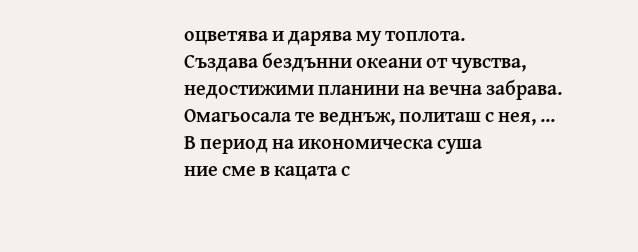оцветява и дарява му топлота.
Създава бездънни океани от чувства,
недостижими планини на вечна забрава.
Омагьосала те веднъж, политаш с нея, ...
В период на икономическа суша
ние сме в кацата с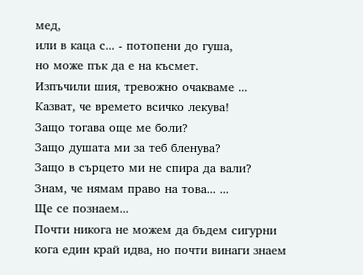мед,
или в каца с... - потопени до гуша,
но може пък да е на късмет.
Изпъчили шия, тревожно очакваме ...
Казват, че времето всичко лекува!
Защо тогава още ме боли?
Защо душата ми за теб бленува?
Защо в сърцето ми не спира да вали?
Знам, че нямам право на това... ...
Ще се познаем...
Почти никога не можем да бъдем сигурни кога един край идва, но почти винаги знаем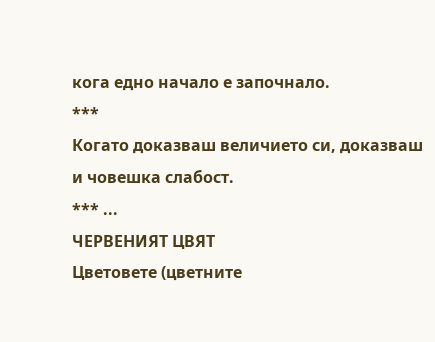кога едно начало е започнало.
***
Когато доказваш величието си, доказваш и човешка слабост.
*** ...
ЧЕРВЕНИЯТ ЦВЯТ
Цветовете (цветните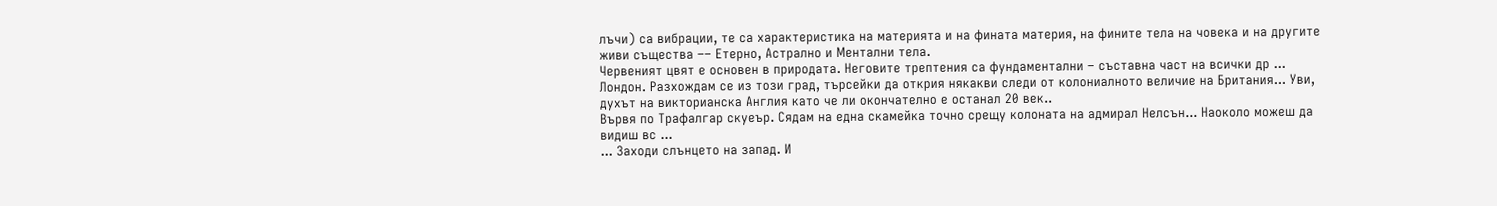лъчи) са вибрации, те са характеристика на материята и на фината материя, на фините тела на човека и на другите живи същества –– Етерно, Астрално и Ментални тела.
Червеният цвят е основен в природата. Неговите трептения са фундаментални – съставна част на всички др ...
Лондон. Разхождам се из този град, търсейки да открия някакви следи от колониалното величие на Британия... Уви, духът на викторианска Англия като че ли окончателно е останал 20 век..
Вървя по Трафалгар скуеър. Сядам на една скамейка точно срещу колоната на адмирал Нелсън... Наоколо можеш да видиш вс ...
... Заходи слънцето на запад. И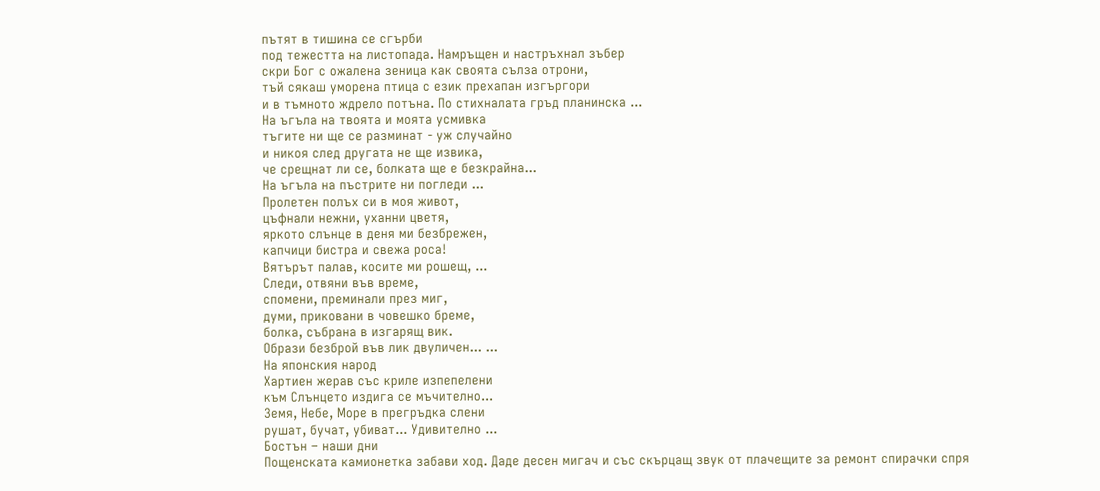пътят в тишина се сгърби
под тежестта на листопада. Намръщен и настръхнал зъбер
скри Бог с ожалена зеница как своята сълза отрони,
тъй сякаш уморена птица с език прехапан изгъргори
и в тъмното ждрело потъна. По стихналата гръд планинска ...
На ъгъла на твоята и моята усмивка
тъгите ни ще се разминат - уж случайно
и никоя след другата не ще извика,
че срещнат ли се, болката ще е безкрайна...
На ъгъла на пъстрите ни погледи ...
Пролетен полъх си в моя живот,
цъфнали нежни, уханни цветя,
яркото слънце в деня ми безбрежен,
капчици бистра и свежа роса!
Вятърът палав, косите ми рошещ, ...
Следи, отвяни във време,
спомени, преминали през миг,
думи, приковани в човешко бреме,
болка, събрана в изгарящ вик.
Образи безброй във лик двуличен... ...
На японския народ
Хартиен жерав със криле изпепелени
към Слънцето издига се мъчително...
Земя, Небе, Море в прегръдка слени
рушат, бучат, убиват... Удивително ...
Бостън – наши дни
Пощенската камионетка забави ход. Даде десен мигач и със скърцащ звук от плачещите за ремонт спирачки спря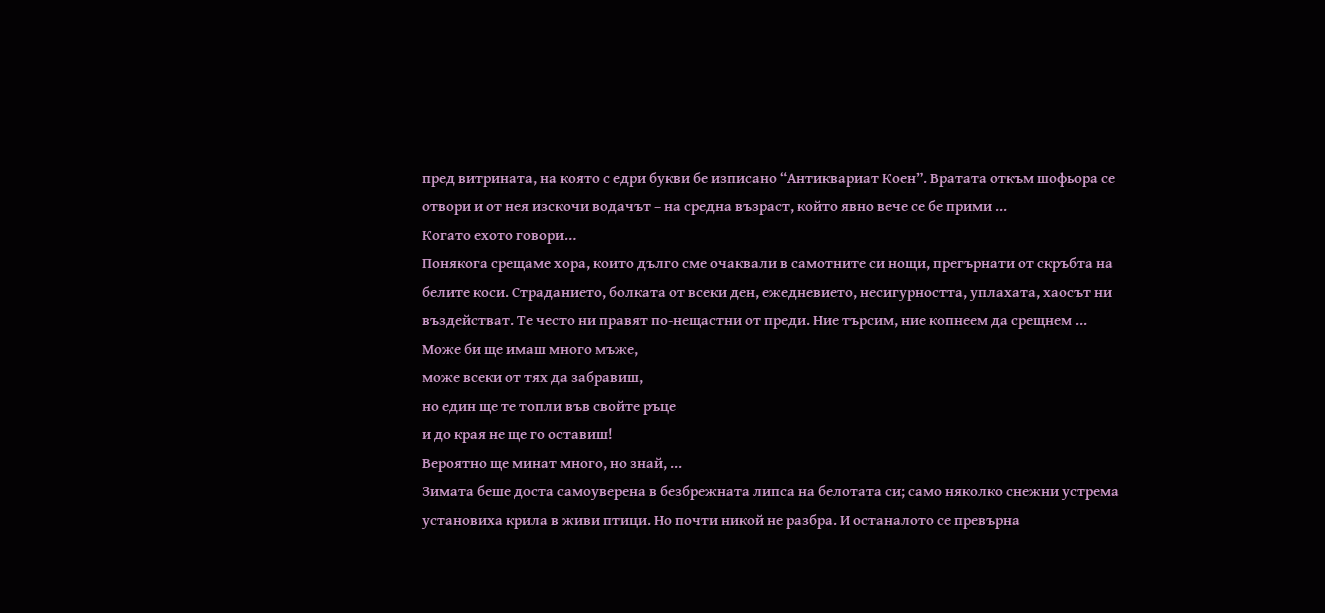пред витрината, на която с едри букви бе изписано “Антиквариат Коен”. Вратата откъм шофьора се отвори и от нея изскочи водачът – на средна възраст, който явно вече се бе прими ...
Когато ехото говори…
Понякога срещаме хора, които дълго сме очаквали в самотните си нощи, прегърнати от скръбта на белите коси. Страданието, болката от всеки ден, ежедневието, несигурността, уплахата, хаосът ни въздействат. Те често ни правят по-нещастни от преди. Ние търсим, ние копнеем да срещнем ...
Може би ще имаш много мъже,
може всеки от тях да забравиш,
но един ще те топли във свойте ръце
и до края не ще го оставиш!
Вероятно ще минат много, но знай, ...
Зимата беше доста самоуверена в безбрежната липса на белотата си; само няколко снежни устрема установиха крила в живи птици. Но почти никой не разбра. И останалото се превърна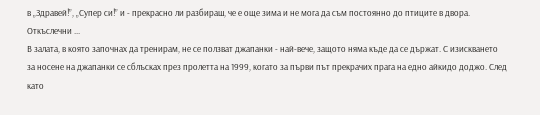в „Здравей!”, „Супер си!” и - прекрасно ли разбираш, че е още зима и не мога да съм постоянно до птиците в двора. Откъслечни ...
В залата, в която започнах да тренирам, не се ползват джапанки - най-вече, защото няма къде да се държат. С изискването за носене на джапанки се сблъсках през пролетта на 1999, когато за първи път прекрачих прага на едно айкидо доджо. След като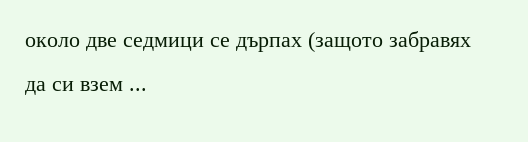около две седмици се дърпах (защото забравях да си взем ...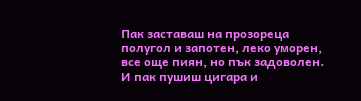Пак заставаш на прозореца полугол и запотен, леко уморен, все още пиян, но пък задоволен. И пак пушиш цигара и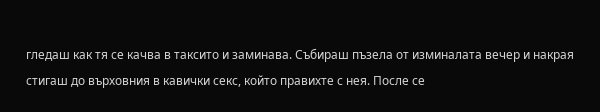гледаш как тя се качва в таксито и заминава. Събираш пъзела от изминалата вечер и накрая стигаш до върховния в кавички секс, който правихте с нея. После се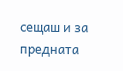сещаш и за предната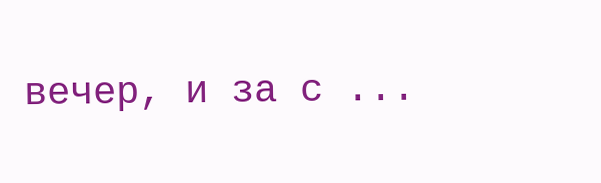вечер, и за с ...